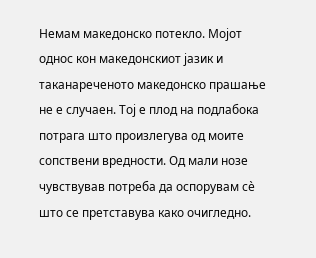Немам македонско потекло. Мојот однос кон македонскиот јазик и таканареченото македонско прашање не е случаен. Тој е плод на подлабока потрага што произлегува од моите сопствени вредности. Од мали нозе чувствував потреба да оспорувам сè што се претставува како очигледно.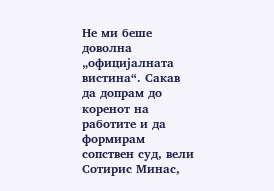Не ми беше доволна „официјалната вистина“. Сакав да допрам до коренот на работите и да формирам сопствен суд, вели Сотирис Минас,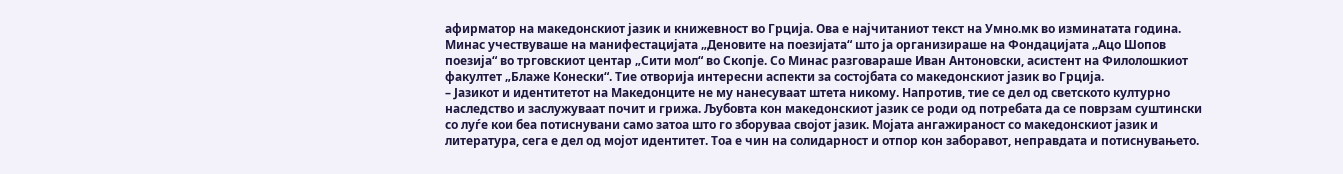афирматор на македонскиот јазик и книжевност во Грција. Ова е најчитаниот текст на Умно.мк во изминатата година.
Минас учествуваше на манифестацијата „Деновите на поезијата“ што ја организираше на Фондацијата „Ацо Шопов поезија“ во трговскиот центар „Сити мол“ во Скопје. Со Минас разговараше Иван Антоновски, асистент на Филолошкиот факултет „Блаже Конески“. Тие отворија интересни аспекти за состојбата со македонскиот јазик во Грција.
– Јазикот и идентитетот на Македонците не му нанесуваат штета никому. Напротив, тие се дел од светското културно наследство и заслужуваат почит и грижа. Љубовта кон македонскиот јазик се роди од потребата да се поврзам суштински со луѓе кои беа потиснувани само затоа што го зборуваа својот јазик. Мојата ангажираност со македонскиот јазик и литература, сега е дел од мојот идентитет. Тоа е чин на солидарност и отпор кон заборавот, неправдата и потиснувањето.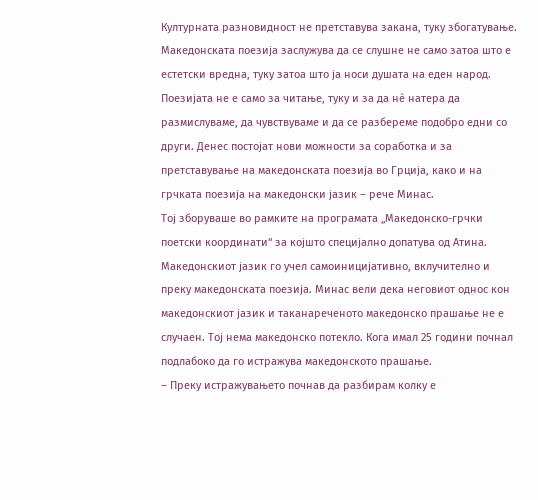Културната разновидност не претставува закана, туку збогатување. Македонската поезија заслужува да се слушне не само затоа што е естетски вредна, туку затоа што ја носи душата на еден народ. Поезијата не е само за читање, туку и за да нè натера да размислуваме, да чувствуваме и да се разбереме подобро едни со други. Денес постојат нови можности за соработка и за претставување на македонската поезија во Грција, како и на грчката поезија на македонски јазик – рече Минас.
Тој зборуваше во рамките на програмата „Македонско-грчки поетски координати“ за којшто специјално допатува од Атина. Македонскиот јазик го учел самоиницијативно, вклучително и преку македонската поезија. Минас вели дека неговиот однос кон македонскиот јазик и таканареченото македонско прашање не е случаен. Тој нема македонско потекло. Кога имал 25 години почнал подлабоко да го истражува македонското прашање.
– Преку истражувањето почнав да разбирам колку е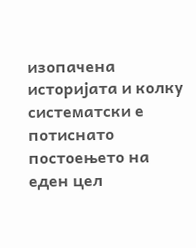изопачена историјата и колку систематски е потиснато постоењето на еден цел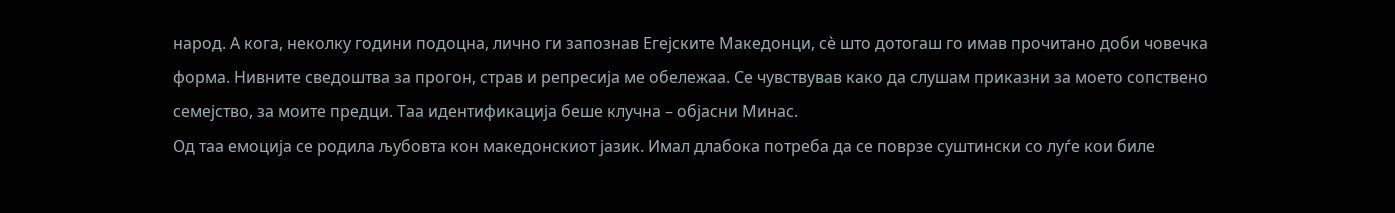народ. А кога, неколку години подоцна, лично ги запознав Егејските Македонци, сè што дотогаш го имав прочитано доби човечка форма. Нивните сведоштва за прогон, страв и репресија ме обележаа. Се чувствував како да слушам приказни за моето сопствено семејство, за моите предци. Таа идентификација беше клучна – објасни Минас.
Од таа емоција се родила љубовта кон македонскиот јазик. Имал длабока потреба да се поврзе суштински со луѓе кои биле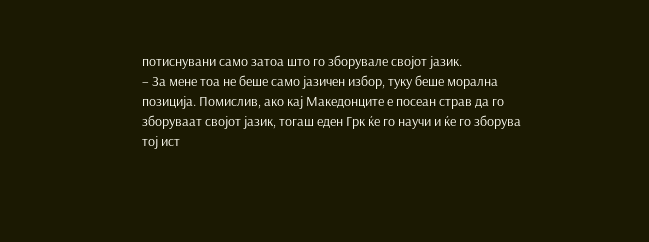потиснувани само затоа што го зборувале својот јазик.
– За мене тоа не беше само јазичен избор, туку беше морална позиција. Помислив, ако кај Македонците е посеан страв да го зборуваат својот јазик, тогаш еден Грк ќе го научи и ќе го зборува тој ист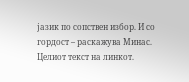јазик по сопствен избор. И со гордост – раскажува Минас.
Целиот текст на линкот.